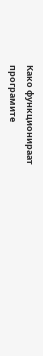Како функционираат програмите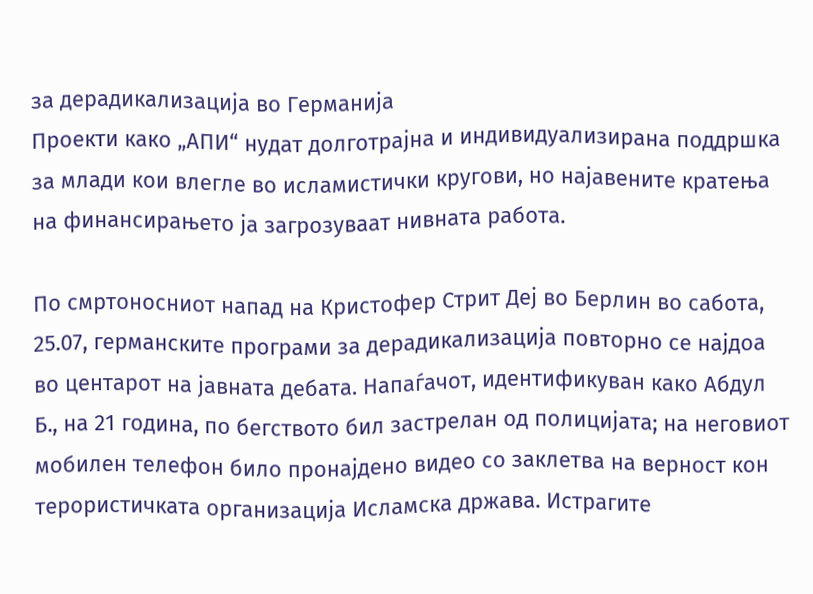за дерадикализација во Германија
Проекти како „АПИ“ нудат долготрајна и индивидуализирана поддршка за млади кои влегле во исламистички кругови, но најавените кратења на финансирањето ја загрозуваат нивната работа.

По смртоносниот напад на Кристофер Стрит Деј во Берлин во сабота, 25.07, германските програми за дерадикализација повторно се најдоа во центарот на јавната дебата. Напаѓачот, идентификуван како Абдул Б., на 21 година, по бегството бил застрелан од полицијата; на неговиот мобилен телефон било пронајдено видео со заклетва на верност кон терористичката организација Исламска држава. Истрагите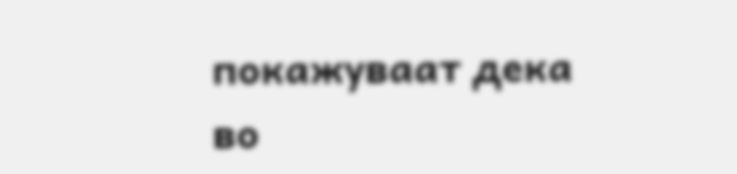покажуваат дека во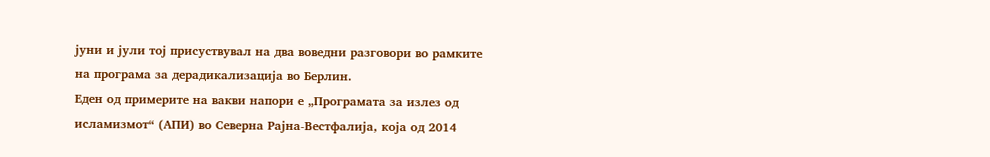јуни и јули тој присуствувал на два воведни разговори во рамките на програма за дерадикализација во Берлин.
Еден од примерите на вакви напори е „Програмата за излез од исламизмот“ (АПИ) во Северна Рајна-Вестфалија, која од 2014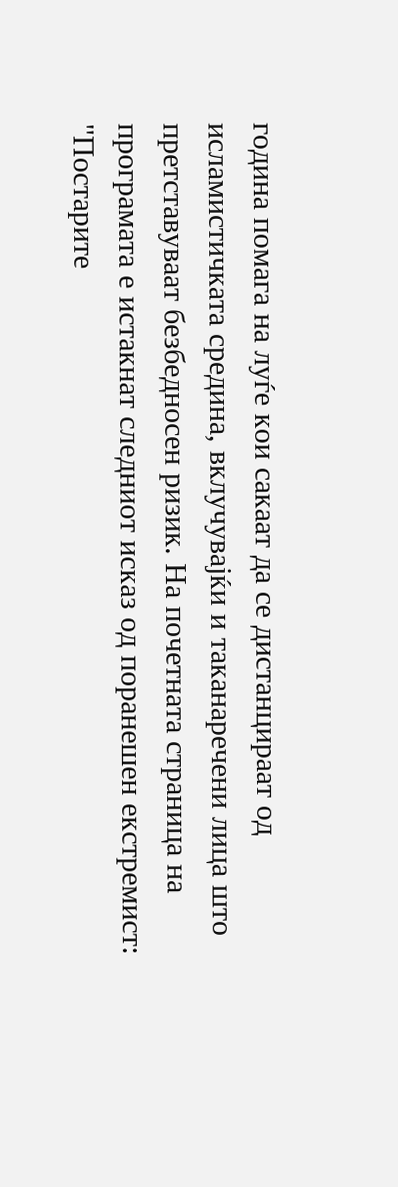година помага на луѓе кои сакаат да се дистанцираат од исламистичката средина, вклучувајќи и таканаречени лица што претставуваат безбедносен ризик. На почетната страница на програмата е истакнат следниот исказ од поранешен екстремист: "Постарите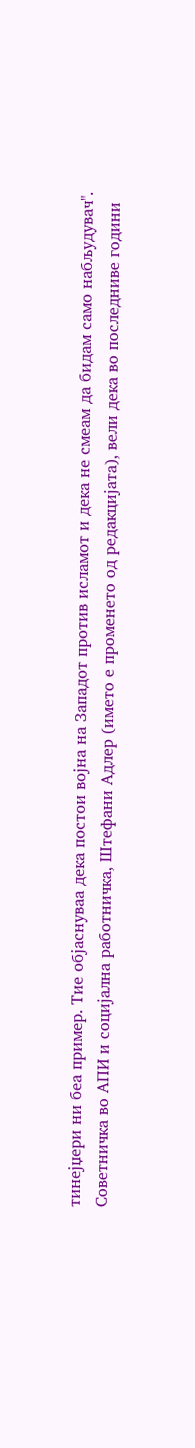тинејџери ни беа пример. Тие објаснуваа дека постои војна на Западот против исламот и дека не смеам да бидам само набљудувач".
Советничка во АПИ и социјална работничка, Штефани Адлер (името е променето од редакцијата), вели дека во последниве години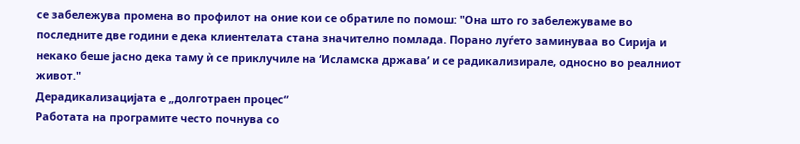се забележува промена во профилот на оние кои се обратиле по помош: "Она што го забележуваме во последните две години е дека клиентелата стана значително помлада. Порано луѓето заминуваа во Сирија и некако беше јасно дека таму ѝ се приклучиле на ‘Исламска држава’ и се радикализирале, односно во реалниот живот."
Дерадикализацијата е „долготраен процес“
Работата на програмите често почнува со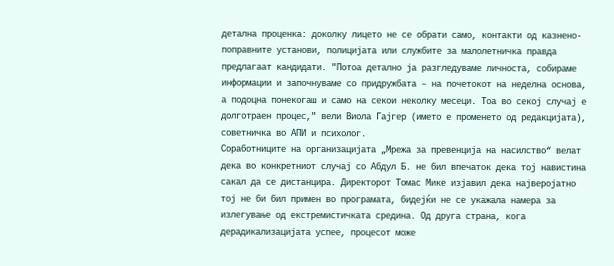детална проценка: доколку лицето не се обрати само, контакти од казнено-поправните установи, полицијата или службите за малолетничка правда предлагаат кандидати. "Потоа детално ја разгледуваме личноста, собираме информации и започнуваме со придружбата – на почетокот на неделна основа, а подоцна понекогаш и само на секои неколку месеци. Тоа во секој случај е долготраен процес," вели Виола Гајгер (името е променето од редакцијата), советничка во АПИ и психолог.
Соработниците на организацијата „Мрежа за превенција на насилство“ велат дека во конкретниот случај со Абдул Б. не бил впечаток дека тој навистина сакал да се дистанцира. Директорот Томас Мике изјавил дека најверојатно тој не би бил примен во програмата, бидејќи не се укажала намера за излегување од екстремистичката средина. Од друга страна, кога дерадикализацијата успее, процесот може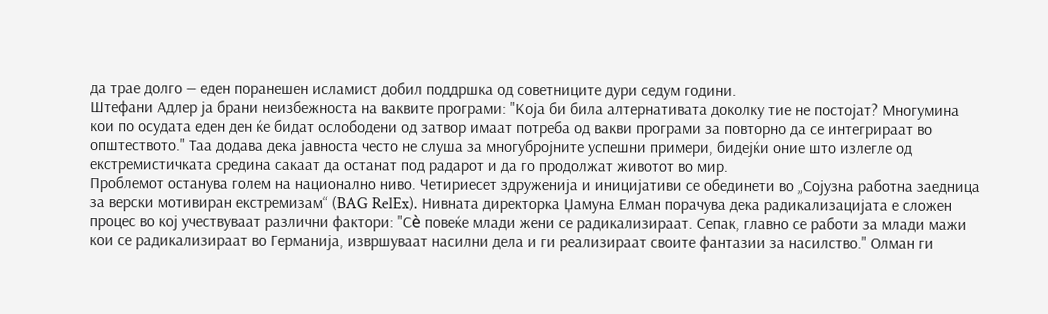да трае долго — еден поранешен исламист добил поддршка од советниците дури седум години.
Штефани Адлер ја брани неизбежноста на ваквите програми: "Која би била алтернативата доколку тие не постојат? Многумина кои по осудата еден ден ќе бидат ослободени од затвор имаат потреба од вакви програми за повторно да се интегрираат во општеството." Таа додава дека јавноста често не слуша за многубројните успешни примери, бидејќи оние што излегле од екстремистичката средина сакаат да останат под радарот и да го продолжат животот во мир.
Проблемот останува голем на национално ниво. Четириесет здруженија и иницијативи се обединети во „Сојузна работна заедница за верски мотивиран екстремизам“ (BAG RelEx). Нивната директорка Џамуна Елман порачува дека радикализацијата е сложен процес во кој учествуваат различни фактори: "Сè повеќе млади жени се радикализираат. Сепак, главно се работи за млади мажи кои се радикализираат во Германија, извршуваат насилни дела и ги реализираат своите фантазии за насилство." Олман ги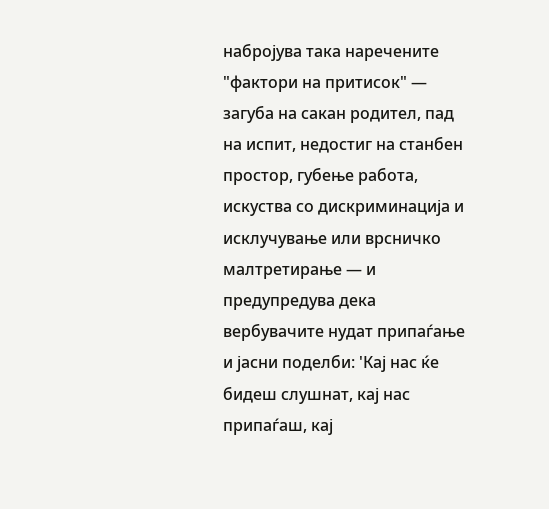набројува така наречените "фактори на притисок" — загуба на сакан родител, пад на испит, недостиг на станбен простор, губење работа, искуства со дискриминација и исклучување или врсничко малтретирање — и предупредува дека вербувачите нудат припаѓање и јасни поделби: 'Кај нас ќе бидеш слушнат, кај нас припаѓаш, кај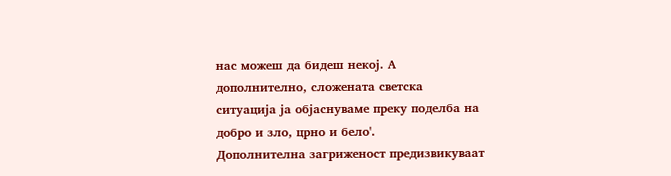нас можеш да бидеш некој. А дополнително, сложената светска ситуација ја објаснуваме преку поделба на добро и зло, црно и бело'.
Дополнителна загриженост предизвикуваат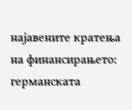најавените кратења на финансирањето: германската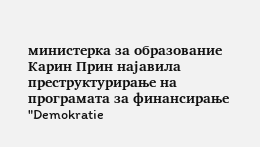министеркa за образование Карин Прин најавила преструктурирање на програмата за финансирање "Demokratie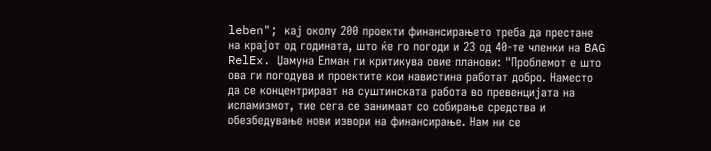leben"; кај околу 200 проекти финансирањето треба да престане на крајот од годината, што ќе го погоди и 23 од 40-те членки на BAG RelEx. Џамуна Елман ги критикува овие планови: "Проблемот е што ова ги погодува и проектите кои навистина работат добро. Наместо да се концентрираат на суштинската работа во превенцијата на исламизмот, тие сега се занимаат со собирање средства и обезбедување нови извори на финансирање. Нам ни се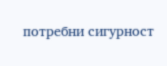потребни сигурност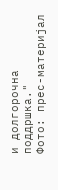и долгорочна поддршка."
Фото: прес-материјал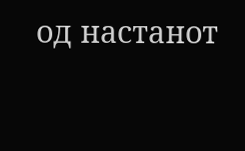од настанот